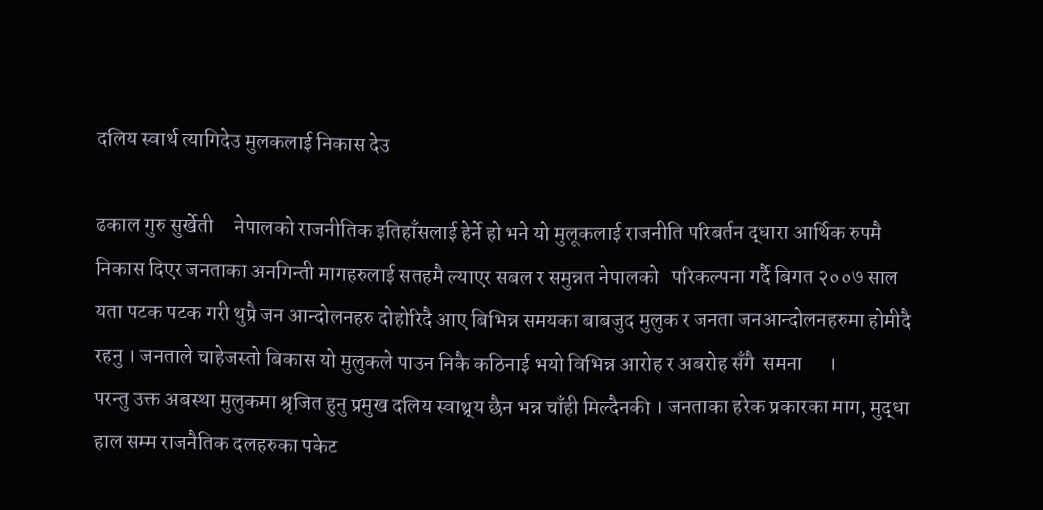दलिय स्वार्थ त्यागिदेउ मुलकलाई निकास देउ

ढकाल गुरु सुर्खेती     नेपालको राजनीतिक इतिहाँसलाई हेर्ने हो भने यो मुलूकलाई राजनीति परिबर्तन द्धारा आर्थिक रुपमै निकास दिएर जनताका अनगिन्ती मागहरुलाई सतहमै ल्याएर सबल र समुन्नत नेपालको   परिकल्पना गर्दै बिगत २००७ साल यता पटक पटक गरी थुप्रै जन आन्दोलनहरु दोहोरिदै आए बिभिन्न समयका बाबजुद मुलुक र जनता जनआन्दोलनहरुमा होमीदै रहनु । जनताले चाहेजस्तो बिकास यो मुलुकले पाउन निकै कठिनाई भयो विभिन्न आरोह र अबरोह सँगै  समना      ।
परन्तु उक्त अबस्था मुलुकमा श्रृजित हुनु प्रमुख दलिय स्वाथ्र्य छैन भन्न चाँही मिल्दैनकी । जनताका हरेक प्रकारका माग, मुद्धा हाल सम्म राजनैतिक दलहरुका पकेट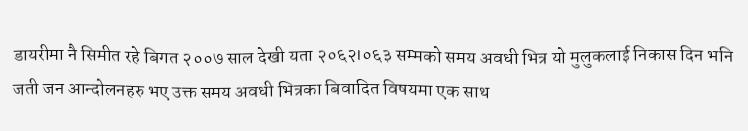डायरीमा नै सिमीत रहे बिगत २००७ साल देखी यता २०६२।०६३ सम्मको समय अवधी भित्र यो मुलुकलाई निकास दिन भनि जती जन आन्दोलनहरु भए उक्त समय अवधी भित्रका बिवादित विषयमा एक साथ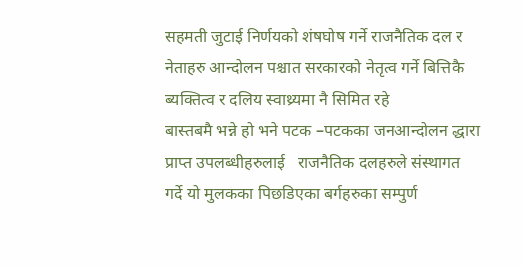सहमती जुटाई निर्णयको शंषघोष गर्ने राजनैतिक दल र नेताहरु आन्दोलन पश्चात सरकारको नेतृत्व गर्ने बित्तिकै ब्यक्तित्व र दलिय स्वाथ्र्यमा नै सिमित रहे
बास्तबमै भन्ने हो भने पटक –पटकका जनआन्दोलन द्धारा प्राप्त उपलब्धीहरुलाई   राजनैतिक दलहरुले संस्थागत गर्दे यो मुलकका पिछडिएका बर्गहरुका सम्पुर्ण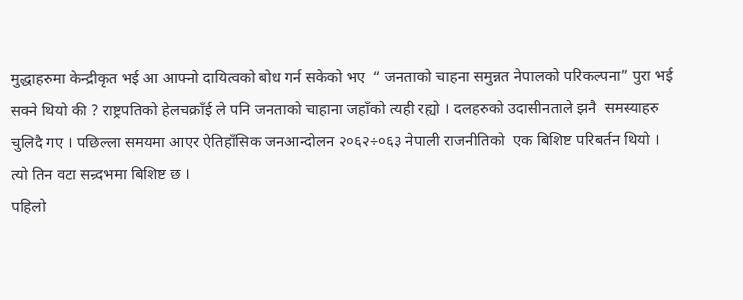मुद्धाहरुमा केन्द्रीकृत भई आ आफ्नो दायित्वको बोध गर्न सकेको भए  “ जनताको चाहना समुन्नत नेपालको परिकल्पना” पुरा भई सक्ने थियो की ? राष्ट्रपतिको हेलचक्राँई ले पनि जनताको चाहाना जहाँको त्यही रह्यो । दलहरुको उदासीनताले झनै  समस्याहरु चुलिदै गए । पछिल्ला समयमा आएर ऐतिहाँसिक जनआन्दोलन २०६२÷०६३ नेपाली राजनीतिको  एक बिशिष्ट परिबर्तन थियो ।
त्यो तिन वटा सन्र्दभमा बिशिष्ट छ ।
पहिलो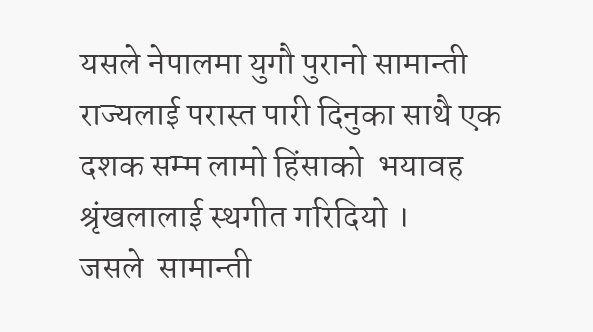यसले नेपालमा युगौ पुरानो सामान्ती राज्यलाई परास्त पारी दिनुका साथै एक दशक सम्म लामो हिंसाको  भयावह श्रृंखलालाई स्थगीत गरिदियो ।
जसले  सामान्ती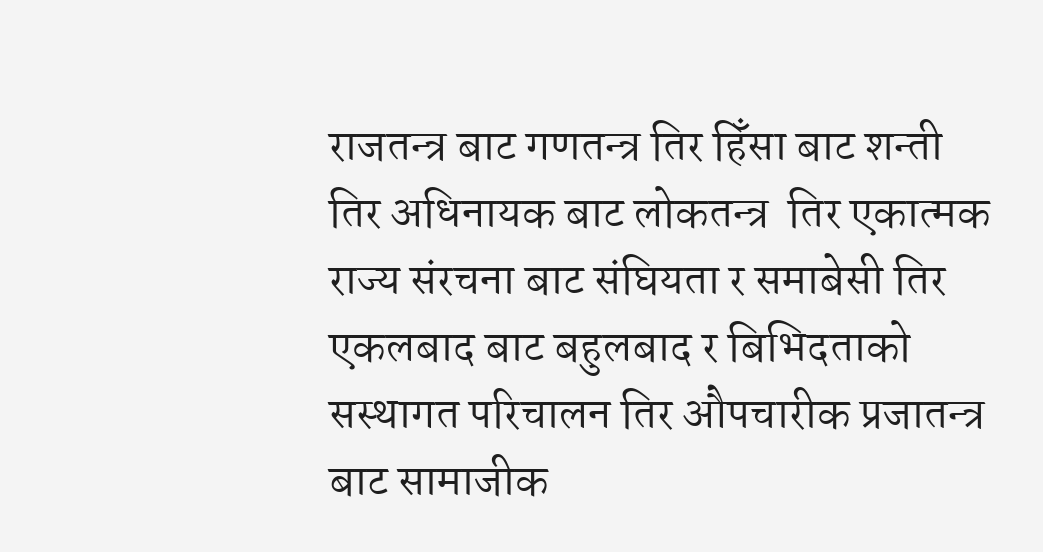राजतन्त्र बाट गणतन्त्र तिर हिँसा बाट शन्ती तिर अधिनायक बाट लोकतन्त्र  तिर एकात्मक राज्य संरचना बाट संघियता र समाबेसी तिर एकलबाद बाट बहुलबाद र बिभिदताको सस्थागत परिचालन तिर औपचारीक प्रजातन्त्र बाट सामाजीक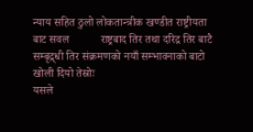न्याय सहित ठुलो लोकतान्त्रीक खण्डीत राष्ट्रीयता बाट सवल           राष्ट्रबाद तिर तथा दरिद्र तिर बाटै सम्बृद्र्धी तिर संक्रमणको नयाँ सम्भावनाको बाटो खोली दियो तेस्रोः
यसले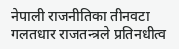नेपाली राजनीतिका तीनवटा गलतधार राजतन्त्रले प्रतिनधीत्व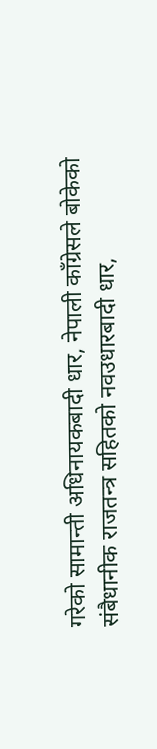गरेको सामान्ती अधिनायकबादी धार, नेपाली काँग्रेसले बोकेको संबैधानीक राजतन्त्र सहितको नवउधारबादी धार,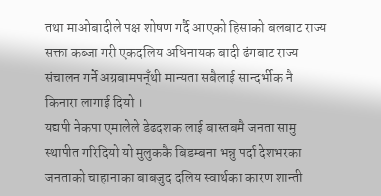तथा माओबादीले पक्ष शोषण गर्दै आएको हिसाको बलबाट राज्य सक्ता कब्जा गरी एकदलिय अधिनायक बादी ढंगबाट राज्य संचालन गर्ने अग्रबामपन्ँथी मान्यता सबैलाई सान्दर्भीक नै    किनारा लागाई दियो ।
यद्यपी नेकपा एमालेले डेढदशक लाई बास्तबमै जनता सामु स्थापीत गरिदियो यो मुलुककै बिडम्बना भन्नु पर्दा देशभरका जनताको चाहानाका बाबजुद दलिय स्वार्थका कारण शान्ती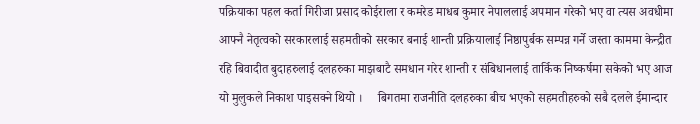पक्रियाका पहल कर्ता गिरीजा प्रसाद कोईराला र कमरेड माधब कुमार नेपाललाई अपमान गरेको भए वा त्यस अवधीमा आफ्नै नेतृत्वको सरकारलाई सहमतीको सरकार बनाई शान्ती प्रक्रियालाई निष्ठापुर्बक सम्पन्न गर्ने जस्ता काममा केन्द्रीत    रहि बिवादीत बुदाहरुलाई दलहरुका माझबाटै समधान गरेर शान्ती र संबिधानलाई तार्किक निष्कर्षमा सकेको भए आज यो मुलुकले निकाश पाइसक्ने थियो ।     बिगतमा राजनीति दलहरुका बीच भएको सहमतीहरुको सबै दलले ईमान्दार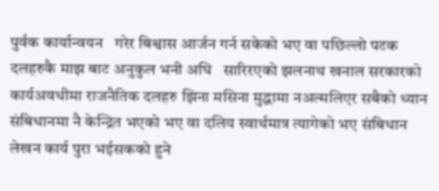पुर्वक कार्यान्वयन   गरेर बिश्वास आर्जन गर्न सकेको भए वा पछिल्लो पटक दलहरुकै माझ बाट अनुकुल भनी अघि   सारिरएको झलनाथ खनाल सरकारको कार्यअवधीमा राजनैतिक दलहरु झिना मसिना मुद्धामा नअल्मलिएर सबैको ध्यान संबिधानमा नै केन्द्रित भएको भए वा दलिय स्वार्थमात्र त्यागेको भए संबिधान लेखन कार्य पुरा भईसकको हुने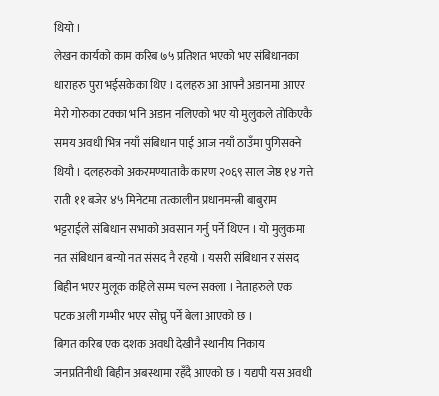थियो ।
लेखन कार्यको काम करिब ७५ प्रतिशत भएको भए संबिधानका धाराहरु पुरा भईसकेका थिए । दलहरु आ आफ्नै अडानमा आएर मेरो गोरुका टक्का भनि अडान नलिएको भए यो मुलुकले तोकिएकै समय अवधी भित्र नयाँ संबिधान पाई आज नयाँ ठाउँमा पुगिसक्ने थियौ । दलहरुको अकरमण्याताकै कारण २०६९ साल जेष्ठ १४ गत्ते राती ११ बजेर ४५ मिनेटमा तत्कालीन प्रधानमन्त्री बाबुराम        भट्टराईले संबिधान सभाको अवसान गर्नु पर्ने थिएन । यो मुलुकमा नत संबिधान बन्यो नत संसद नै रहयो । यसरी संबिधान र संसद बिहीन भएर मुलूक कहिले सम्म चल्न सक्ला । नेताहरुले एक पटक अली गम्भीर भएर सोच्नु पर्ने बेला आएको छ ।
बिगत करिब एक दशक अवधी देखीनै स्थानीय निकाय जनप्रतिनीधी बिहीन अबस्थामा रहँदै आएको छ । यद्यपी यस अवधी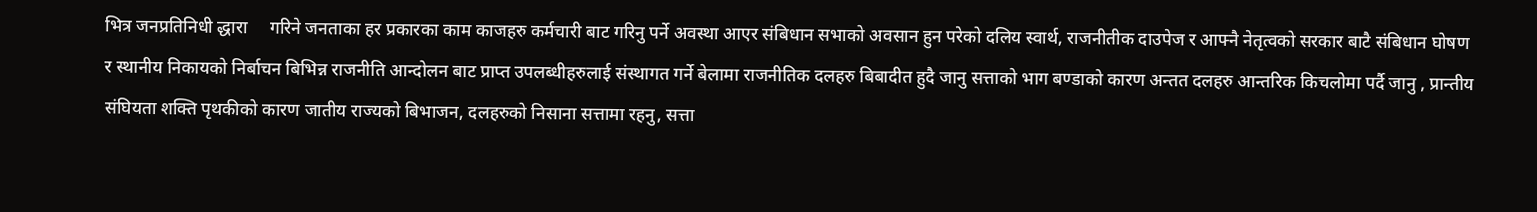भित्र जनप्रतिनिधी द्धारा     गरिने जनताका हर प्रकारका काम काजहरु कर्मचारी बाट गरिनु पर्ने अवस्था आएर संबिधान सभाको अवसान हुन परेको दलिय स्वार्थ, राजनीतीक दाउपेज र आफ्नै नेतृत्वको सरकार बाटै संबिधान घोषण र स्थानीय निकायको निर्बाचन बिभिन्न राजनीति आन्दोलन बाट प्राप्त उपलब्धीहरुलाई संस्थागत गर्ने बेलामा राजनीतिक दलहरु बिबादीत हुदै जानु सत्ताको भाग बण्डाको कारण अन्तत दलहरु आन्तरिक किचलोमा पर्दै जानु , प्रान्तीय संघियता शक्ति पृथकीको कारण जातीय राज्यको बिभाजन, दलहरुको निसाना सत्तामा रहनु, सत्ता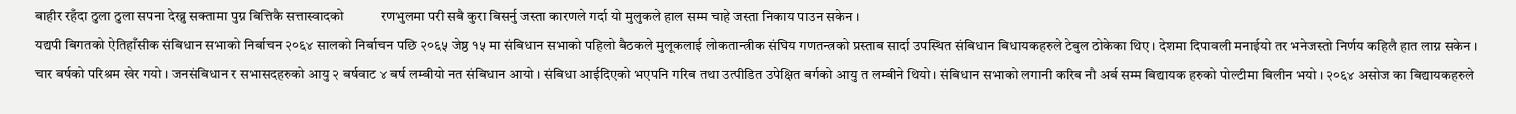बाहीर रहँदा ठुला ठुला सपना देख्नु सक्तामा पुग्न बित्तिकै सत्तास्वादको           रणभुलमा परी सबै कुरा बिसर्नु जस्ता कारणले गर्दा यो मुलुकले हाल सम्म चाहे जस्ता निकाय पाउन सकेन ।
यद्यपी बिगतको ऐतिहाँसीक संबिधान सभाको निर्बाचन २०६४ सालको निर्बाचन पछि २०६५ जेष्ठ १५ मा संबिधान सभाको पहिलो बैठकले मुलूकलाई लोकतान्त्रीक संघिय गणतन्त्रको प्रस्ताब सार्दा उपस्थित संबिधान बिधायकहरुले टेबुल ठोकेका थिए । देशमा दिपावली मनाईयो तर भनेजस्तो निर्णय कहिलै हात लाग्न सकेन ।
चार बर्षको परिश्रम खेर गयो । जनसंबिधान र सभासदहरुको आयु २ बर्षवाट ४ बर्ष लम्बीयो नत संबिधान आयो । संबिधा आईदिएको भएपनि गरिब तथा उत्पीडित उपेक्षित बर्गको आयु त लम्बीने थियो । संबिधान सभाको लगानी करिब नौ अर्ब सम्म बिद्यायक हरुको पोल्टीमा बिलीन भयो । २०६४ असोज का बिद्यायकहरुले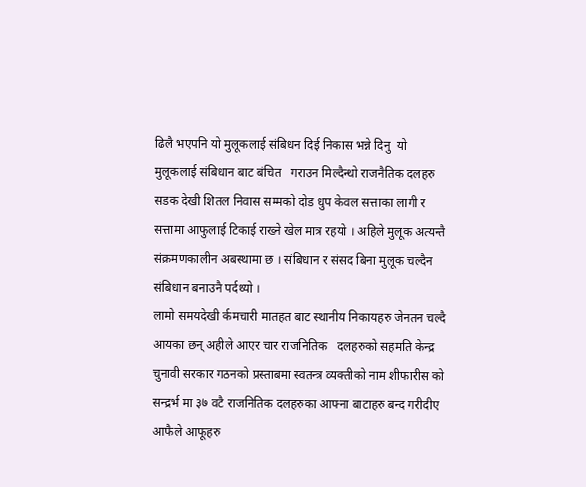ढिलै भएपनि यो मुलूकलाई संबिधन दिई निकास भन्ने दिनु  यो मुलूकलाई संबिधान बाट बंचित   गराउन मिल्दैन्थो राजनैतिक दलहरु सडक देखी शितल निवास सम्मको दोड धुप केवल सत्ताका लागी र सत्तामा आफुलाई टिकाई राख्ने खेल मात्र रहयो । अहिले मुलूक अत्यन्तै संक्रमणकालीन अबस्थामा छ । संबिधान र संसद बिना मुलूक चल्दैन संबिधान बनाउनै पर्दथ्यो ।
लामो समयदेखी र्कमचारी मातहत बाट स्थानीय निकायहरु जेनतन चल्दै आयका छन् अहीले आएर चार राजनितिक   दलहरुको सहमति केन्द्र चुनावी सरकार गठनको प्रस्ताबमा स्वतन्त्र व्यक्तीको नाम शीफारीस को सन्द्रर्भ मा ३७ वटै राजनितिक दलहरुका आफ्ना बाटाहरु बन्द गरीदीए आफैले आफूहरु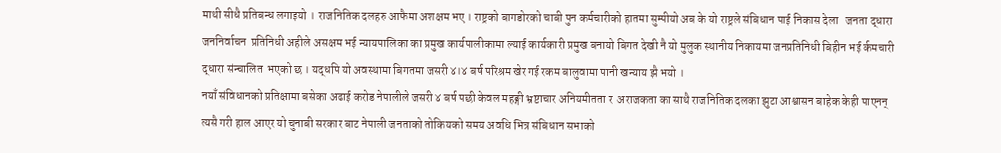माथी सीधै प्रतिबन्ध लगाइयो ।  राजनितिक दलहरु आफैमा अशक्षम भए । राष्ट्रको बागडोरको चाबी पुन कर्मचारीको हातमा सुम्पीयो अब के यो राष्ट्रले संबिधान पाई निकास देला   जनता द्धारा जननिर्वाचन  प्रतिनिधी अहीले असक्षम भई न्यायपालिका का प्रमुख कार्यपालीकामा ल्याई कार्यकारी प्रमुख बनायो बिगत देखी नै यो मुलुक स्थानीय निकायमा जनप्रतिनिधी बिहीन भई र्कमचारी द्धारा संन्चालित  भएको छ । यद्धपि यो अवस्थामा बिगतमा जसरी ४।४ बर्ष परिश्रम खेर गई रकम बालुवामा पानी खन्याय झै भयो ।
नयाँ संविधानको प्रतिक्षामा बसेका अढाई करोड नेपालीले जसरी ४ बर्ष पछी केवल महङ्गी भ्रष्टाचार अनियमीतता र  अराजकता का साथै राजनितिक दलका झुटा आश्वासन बाहेक केही पाएनन् त्यसै गरी हाल आएर यो चुनाबी सरकार बाट नेपाली जनताको तोकियको समय अवधि भित्र संबिधान सभाको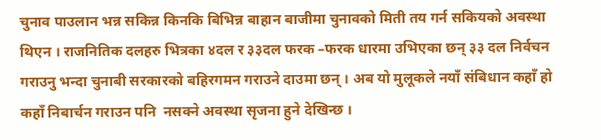चुनाव पाउलान भन्न सकिन्न किनकि बिभिन्न बाहान बाजीमा चुनावको मिती तय गर्न सकियको अवस्था थिएन । राजनितिक दलहरु भित्रका ४दल र ३३दल फरक –फरक धारमा उभिएका छन् ३३ दल निर्वचन    गराउनु भन्दा चुनाबी सरकारको बहिरगमन गराउने दाउमा छन् । अब यो मुलूकले नयाँ संबिधान कहाँ हो कहाँ निबार्चन गराउन पनि  नसक्ने अवस्था सृजना हुने देखिन्छ ।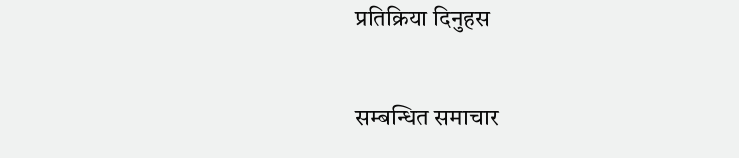प्रतिक्रिया दिनुहस

सम्बन्धित समाचार